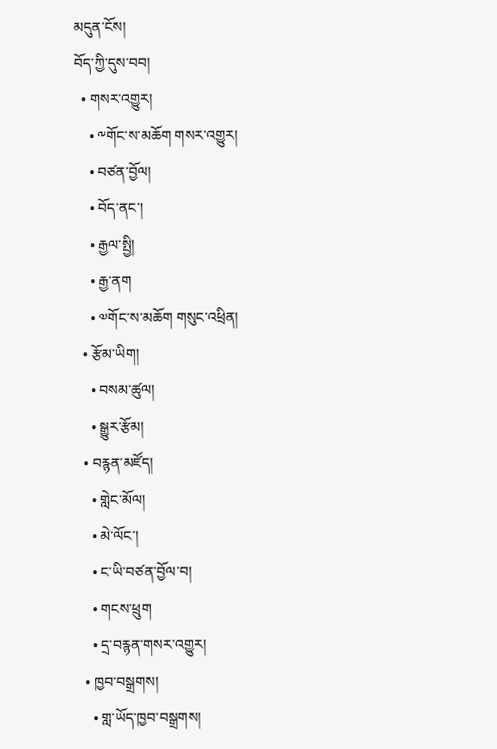མདུན་ངོས།
བོད་ཀྱི་དུས་བབ།
  • གསར་འགྱུར།
    • ༸གོང་ས་མཆོག གསར་འགྱུར།
    • བཙན་བྱོལ།
    • བོད་ནང་།
    • རྒྱལ་སྤྱི།
    • རྒྱ་ནག
    • ༧གོང་ས་མཆོག གསུང་འཕྲིན།
  • རྩོམ་ཡིག།
    • བསམ་ཚུལ།
    • སྒྱུར་རྩོམ།
  • བརྙན་མཛོད།
    • གླེང་མོལ།
    • མེ་ལོང་།
    • ང་ཡི་བཙན་བྱོལ་བ།
    • གངས་ཕྲུག
    • དྲ་བརྙན་གསར་འགྱུར།
  • ཁྱབ་བསྒྲགས།
    • གླ་ཡོད་ཁྱབ་བསྒྲགས།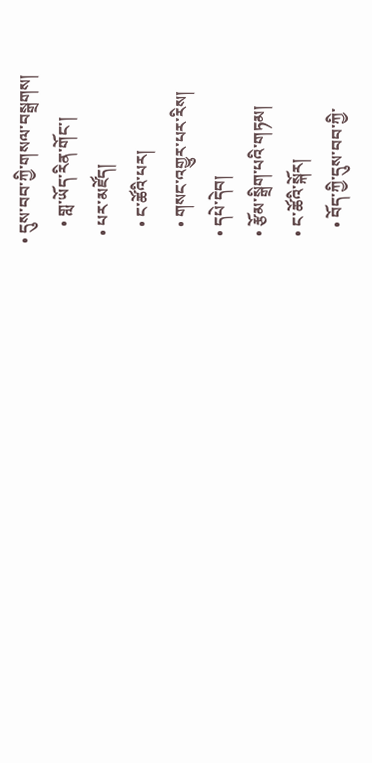• དུས་བབ་ཀྱི་གསལ་བསྒྲགས།
    • གླ་ཡོད་རིན་གོང་།
  • པར་མཛོད།
    • ང་ཚོའི་པར།
    • གསང་འགྱུར་པར་རིས།
  • དཔེ་དེབ།
  • རྩོམ་སྒྲིག་པའི་གཏམ།
  • ང་ཚོའི་སྐོར།
    • བོད་ཀྱི་དུས་བབ་ཀྱི་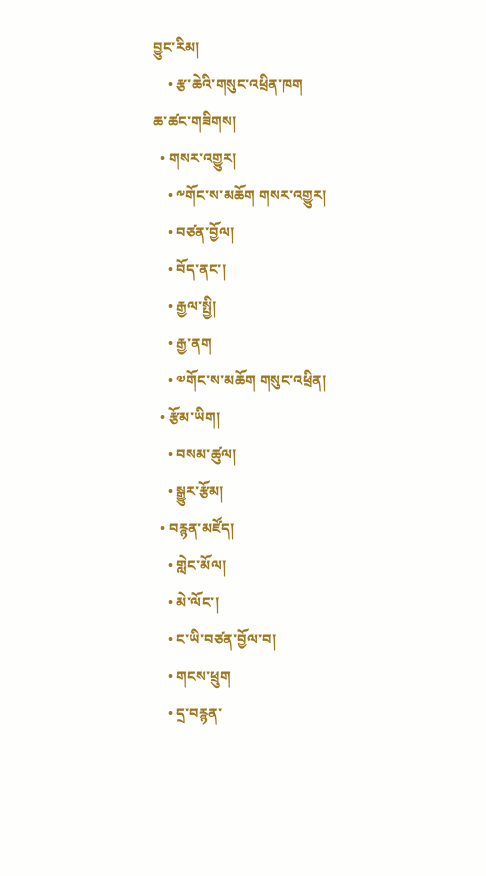བྱུང་རིམ།
    • རྩ་ཆེའི་གསུང་འཕྲིན་ཁག
ཆ་ཚང་གཟིགས།
  • གསར་འགྱུར།
    • ༸གོང་ས་མཆོག གསར་འགྱུར།
    • བཙན་བྱོལ།
    • བོད་ནང་།
    • རྒྱལ་སྤྱི།
    • རྒྱ་ནག
    • ༧གོང་ས་མཆོག གསུང་འཕྲིན།
  • རྩོམ་ཡིག།
    • བསམ་ཚུལ།
    • སྒྱུར་རྩོམ།
  • བརྙན་མཛོད།
    • གླེང་མོལ།
    • མེ་ལོང་།
    • ང་ཡི་བཙན་བྱོལ་བ།
    • གངས་ཕྲུག
    • དྲ་བརྙན་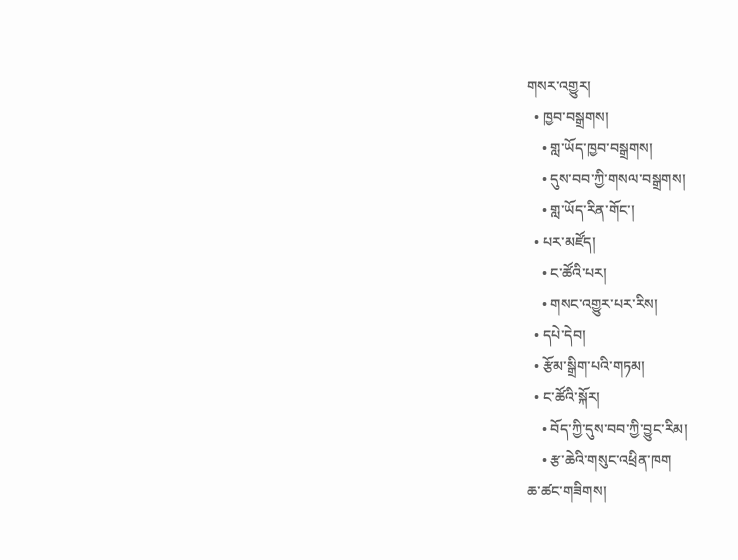གསར་འགྱུར།
  • ཁྱབ་བསྒྲགས།
    • གླ་ཡོད་ཁྱབ་བསྒྲགས།
    • དུས་བབ་ཀྱི་གསལ་བསྒྲགས།
    • གླ་ཡོད་རིན་གོང་།
  • པར་མཛོད།
    • ང་ཚོའི་པར།
    • གསང་འགྱུར་པར་རིས།
  • དཔེ་དེབ།
  • རྩོམ་སྒྲིག་པའི་གཏམ།
  • ང་ཚོའི་སྐོར།
    • བོད་ཀྱི་དུས་བབ་ཀྱི་བྱུང་རིམ།
    • རྩ་ཆེའི་གསུང་འཕྲིན་ཁག
ཆ་ཚང་གཟིགས།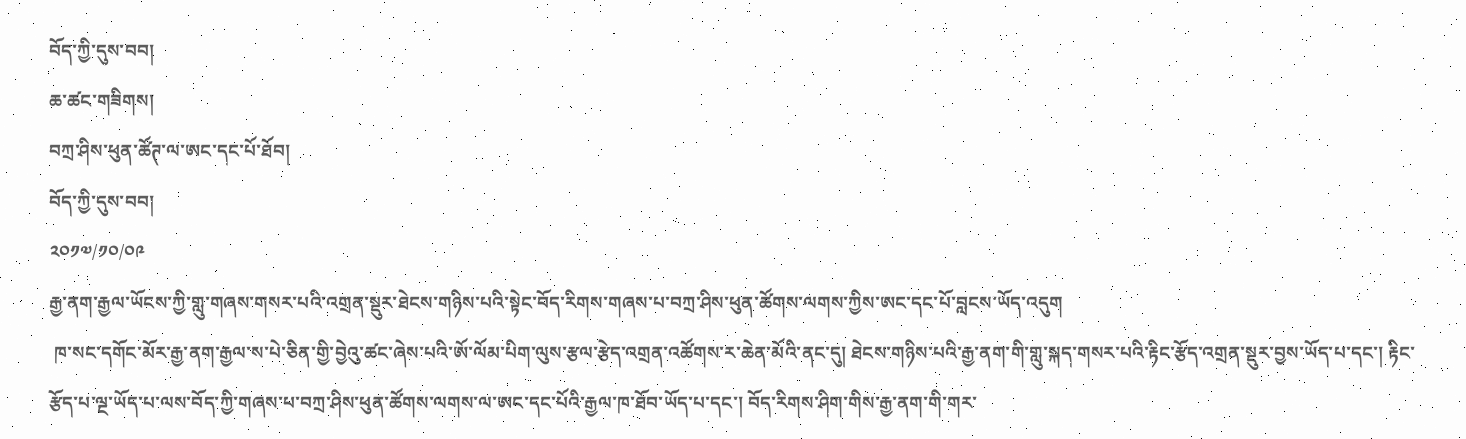བོད་ཀྱི་དུས་བབ།
ཆ་ཚང་གཟིགས།
བཀྲ་ཤིས་ཕུན་ཚོཊ་ལ་ཨང་དང་པོ་ཐོབ།
བོད་ཀྱི་དུས་བབ།
༢༠༡༧/༡༠/༠༩
རྒྱ་ནག་རྒྱལ་ཡོངས་ཀྱི་གླུ་གཞས་གསར་པའི་འགྲན་སྡུར་ཐེངས་གཉིས་པའི་སྟེང་བོད་རིགས་གཞས་པ་བཀྲ་ཤིས་ཕུན་ཚོགས་ལགས་ཀྱིས་ཨང་དང་པོ་བླངས་ཡོད་འདུག
 ཁ་སང་དགོང་མོར་རྒྱ་ནག་རྒྱལ་ས་པེ་ཅིན་གྱི་བྱེའུ་ཚང་ཞེས་པའི་ཨོ་ལོམ་པིག་ལུས་རྩལ་རྩེད་འགྲན་འཚོགས་ར་ཆེན་མོའི་ནང་དུ། ཐེངས་གཉིས་པའི་རྒྱ་ནག་གི་གླུ་སྐད་གསར་པའི་རྟིང་རྩོད་འགྲན་སྡུར་བྱས་ཡོད་པ་དང་། རྟིང་རྩོད་པ་ལྔ་ཡོད་པ་ལས་བོད་ཀྱི་གཞས་པ་བཀྲ་ཤིས་ཕུན་ཚོགས་ལགས་ལ་ཨང་དང་པོའི་རྒྱལ་ཁ་ཐོབ་ཡོད་པ་དང་། བོད་རིགས་ཤིག་གིས་རྒྱ་ནག་གི་གར་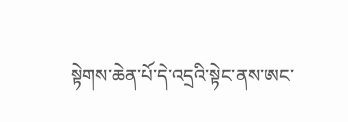སྟེགས་ཆེན་པོ་དེ་འདྲའི་སྟེང་ནས་ཨང་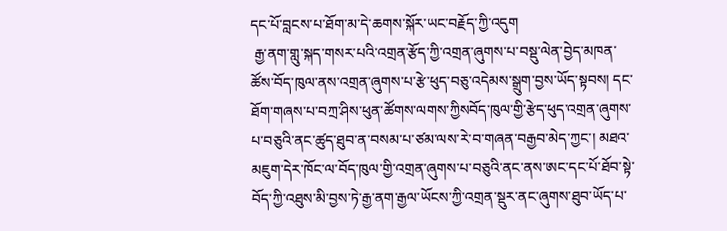དང་པོ་བླངས་པ་ཐོག་མ་དེ་ཆགས་སྐོར་ཡང་བརྗོད་ཀྱི་འདུག
 རྒྱ་ནག་གླུ་སྐད་གསར་པའི་འགྲན་རྩོད་ཀྱི་འགྲན་ཞུགས་པ་བསྡུ་ལེན་བྱེད་མཁན་ཚོས་བོད་ཁུལ་ནས་འགྲན་ཞུགས་པ་རྩེ་ཕུད་བཅུ་འདེམས་སྒྲུག་བྱས་ཡོད་སྟབས། དང་ཐོག་གཞས་པ་བཀྲ་ཤིས་ཕུན་ཚོགས་ལགས་ཀྱིསབོད་ཁུལ་གྱི་རྩེད་ཕུད་འགྲན་ཞུགས་པ་བཅུའི་ནང་ཚུད་ཐུབ་ན་བསམ་པ་ཙམ་ལས་རེ་བ་གཞན་བརྒྱབ་མེད་ཀྱང་། མཐའ་མཇུག་དེར་ཁོང་ལ་བོད་ཁུལ་གྱི་འགྲན་ཞུགས་པ་བཅུའི་ནང་ནས་ཨང་དང་པོ་ཐོབ་སྟེ་བོད་ཀྱི་འཐུས་མི་བྱས་ཏེ་རྒྱ་ནག་རྒྱལ་ཡོངས་ཀྱི་འགྲན་སྡུར་ནང་ཞུགས་ཐུབ་ཡོད་པ་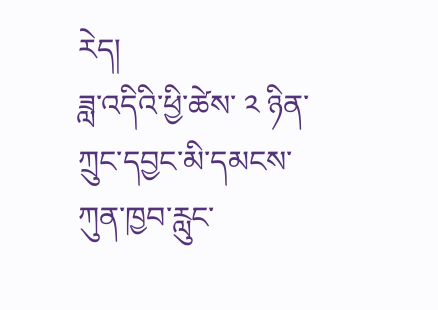རེད།
ཟླ་འདིའི་ཕྱི་ཚེས་ ༢ ཉིན་ཀྲུང་དབྱང་མི་དམངས་ཀུན་ཁྱབ་རླུང་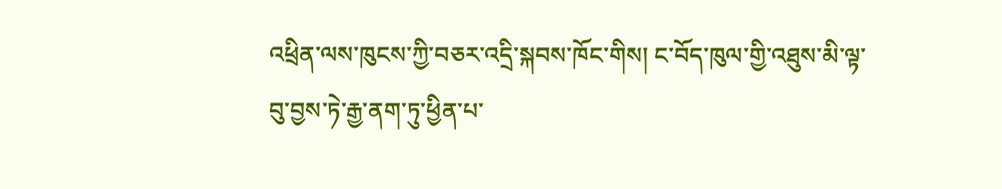འཕྲིན་ལས་ཁུངས་ཀྱི་བཅར་འདྲི་སྐབས་ཁོང་གིས། ང་བོད་ཁུལ་གྱི་འཐུས་མི་ལྟ་བུ་བྱས་ཏེ་རྒྱ་ནག་ཏུ་ཕྱིན་པ་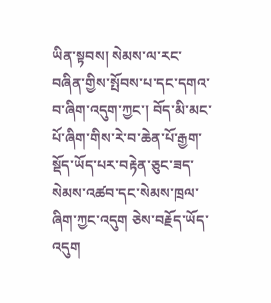ཡིན་སྟབས། སེམས་ལ་རང་བཞིན་གྱིས་སྤོབས་པ་དང་དགའ་བ་ཞིག་འདུག་ཀྱང་། བོད་མི་མང་པོ་ཞིག་གིས་རེ་བ་ཆེན་པོ་རྒྱག་སྡོད་ཡོད་པར་བརྟེན་ཅུང་ཟད་སེམས་འཚབ་དང་སེམས་ཁྲལ་ཞིག་ཀྱང་འདུག ཅེས་བརྗོད་ཡོད་འདུག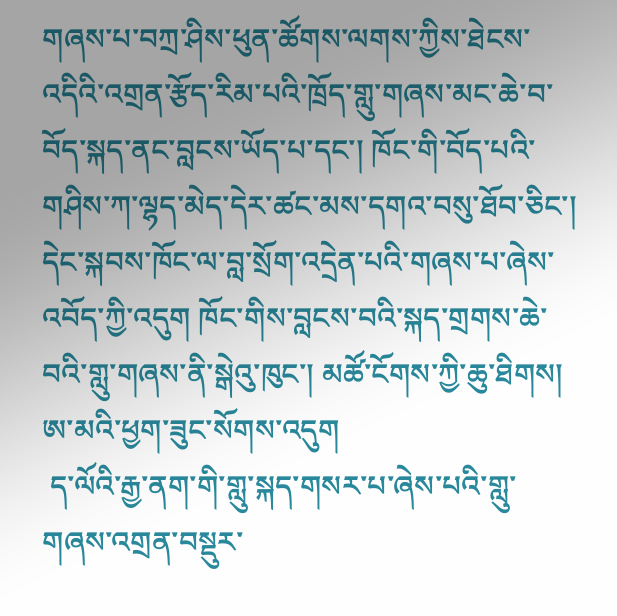གཞས་པ་བཀྲ་ཤིས་ཕུན་ཚོགས་ལགས་ཀྱིས་ཐེངས་འདིའི་འགྲན་རྩོད་རིམ་པའི་ཁྲོད་གླུ་གཞས་མང་ཆེ་བ་བོད་སྐད་ནང་བླངས་ཡོད་པ་དང་། ཁོང་གི་བོད་པའི་གཤིས་ཀ་ལྷད་མེད་དེར་ཚང་མས་དགའ་བསུ་ཐོབ་ཅིང་། དེང་སྐབས་ཁོང་ལ་བླ་སྲོག་འདྲེན་པའི་གཞས་པ་ཞེས་འབོད་ཀྱི་འདུག ཁོང་གིས་བླངས་བའི་སྐད་གྲགས་ཆེ་བའི་གླུ་གཞས་ནི་སྒེའུ་ཁུང་། མཚོ་ངོགས་ཀྱི་ཆུ་ཐིགས། ཨ་མའི་ཕྱག་ཟུང་སོགས་འདུག
 ད་ལོའི་རྒྱ་ནག་གི་གླུ་སྐད་གསར་པ་ཞེས་པའི་གླུ་གཞས་འགྲན་བསྡུར་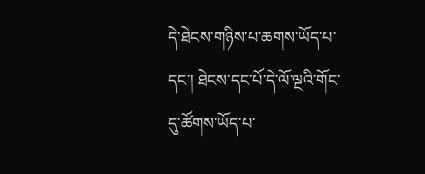དེ་ཐེངས་གཉིས་པ་ཆགས་ཡོད་པ་དང་། ཐེངས་དང་པོ་དེ་ལོ་ལྔའི་གོང་དུ་ཚོགས་ཡོད་པ་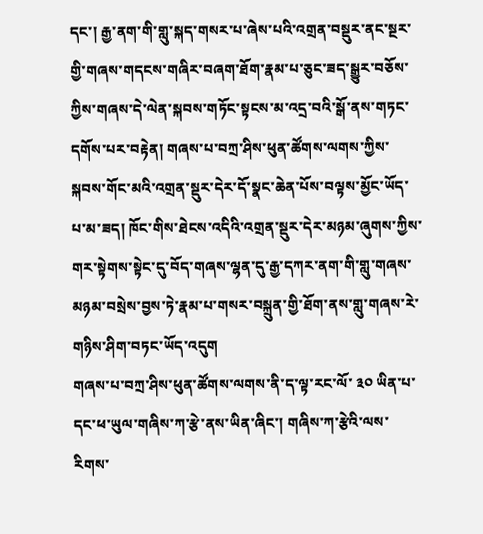དང་། རྒྱ་ནག་གི་གླུ་སྐད་གསར་པ་ཞེས་པའི་འགྲན་བསྡུར་ནང་སྔར་གྱི་གཞས་གདངས་གཞིར་བཞག་ཐོག་རྣམ་པ་ཅུང་ཟད་སྒྱུར་བཅོས་ཀྱིས་གཞས་དེ་ལེན་སྐབས་གཏོང་སྟངས་མ་འདྲ་བའི་སྒོ་ནས་གཏང་དགོས་པར་བརྟེན། གཞས་པ་བཀྲ་ཤིས་ཕུན་ཚོགས་ལགས་ཀྱིས་སྐབས་གོང་མའི་འགྲན་སྡུར་དེར་དོ་སྣང་ཆེན་པོས་བལྟས་མྱོང་ཡོད་པ་མ་ཟད། ཁོང་གིས་ཐེངས་འདིའི་འགྲན་སྡུར་དེར་མཉམ་ཞུགས་ཀྱིས་གར་སྟེགས་སྟེང་དུ་བོད་གཞས་ལྷན་དུ་རྒྱ་དཀར་ནག་གི་གླུ་གཞས་མཉམ་བསྲེས་བྱས་ཏེ་རྣམ་པ་གསར་བསྐྲུན་གྱི་ཐོག་ནས་གླུ་གཞས་རེ་གཉིས་ཤིག་བཏང་ཡོད་འདུག
གཞས་པ་བཀྲ་ཤིས་ཕུན་ཚོགས་ལགས་ནི་ད་ལྟ་རང་ལོ་ ༣༠ ཡིན་པ་དང་ཕ་ཡུལ་གཞིས་ཀ་རྩེ་ནས་ཡིན་ཞིང་། གཞིས་ཀ་རྩེའི་ལས་རིགས་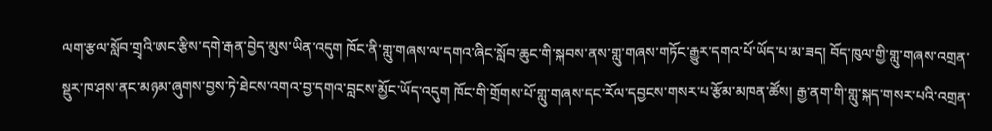ལག་རྩལ་སློབ་གྲྭའི་ཨང་རྩིས་དགེ་རྒན་བྱེད་མུས་ཡིན་འདུག ཁོང་ནི་གླུ་གཞས་ལ་དགའ་ཞིང་སློབ་ཆུང་གི་སྐབས་ནས་གླུ་གཞས་གཏོང་རྒྱུར་དགའ་པོ་ཡོད་པ་མ་ཟད། བོད་ཁུལ་གྱི་གླུ་གཞས་འགྲན་སྡུར་ཁ་ཤས་ནང་མཉམ་ཞུགས་བྱས་ཏེ་ཐེངས་འགའ་བྱ་དགའ་བླངས་མྱོང་ཡོད་འདུག ཁོང་གི་གྲོགས་པོ་གླུ་གཞས་དང་རོལ་དབྱངས་གསར་པ་རྩོམ་མཁན་ཚོས། རྒྱ་ནག་གི་གླུ་སྐད་གསར་པའི་འགྲན་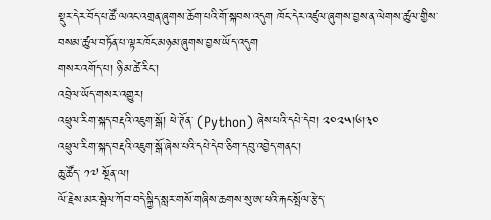སྡུར་དེར་བོད་པ་ཚོ་ལའང་འགྲན་ཞུགས་ཆོག་པའི་གོ་སྐབས་འདུག ཁོང་དེར་འཛུལ་ཞུགས་བྱས་ན་ལེགས་ཚུལ་གྱིས་བསམ་ཚུལ་བཏོན་པ་ལྟར་ཁོང་མཉམ་ཞུགས་བྱས་ཡོད་འདུག
གསར་འགོད་པ། ཉི་མ་ཚེ་རིང་།
འབྲེལ་ཡོད་གསར་འགྱུར།
འཕྲུལ་རིག་སྐད་བརྡའི་འཇུག་སྒོ། ཕེ་ཊོན་ (Python) ཞེས་པའི་དཔེ་དེབ། ༢༠༢༥།༦།༣༠
འཕྲུལ་རིག་སྐད་བརྡའི་འཇུག་སྒོ་ཞེས་པའི་དཔེ་དེབ་ཅིག་དབུ་འབྱེད་གནང་།
ཆུ་ཚོད་ ༡༧ སྔོན་ལ།
ལོ་རྗེས་མར་སྦེལ་ཀོབ་བདེ་སྐྱིད་སླར་གསོ་གཞིས་ཆགས་སུ་ཨ་ཕའི་རྐང་སྤོལ་རྩེད་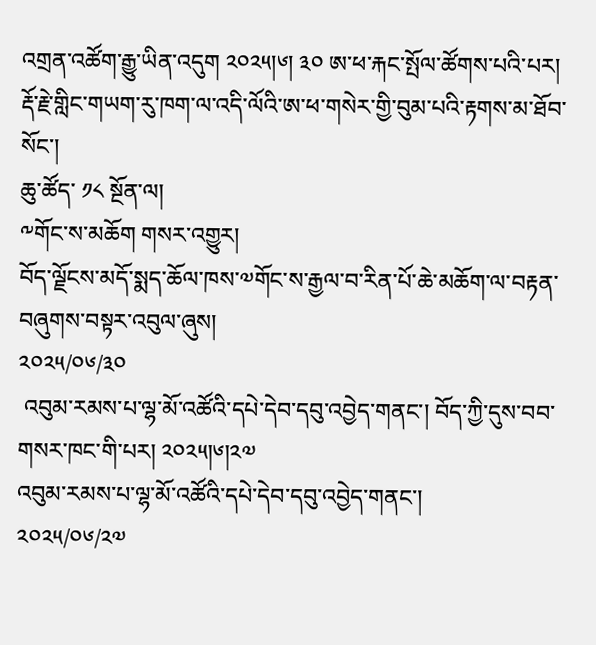འགྲན་འཚོག་རྒྱུ་ཡིན་འདུག ༢༠༢༥།༦། ༣༠ ཨ་ཕ་རྐང་སྤོལ་ཚོགས་པའི་པར།
རྡོ་རྗེ་གླིང་གཡག་རུ་ཁག་ལ་འདི་ལོའི་ཨ་ཕ་གསེར་གྱི་བུམ་པའི་རྟགས་མ་ཐོབ་སོང་།
ཆུ་ཚོད་ ༡༨ སྔོན་ལ།
༸གོང་ས་མཆོག གསར་འགྱུར།
བོད་ལྗོངས་མདོ་སྨད་ཆོལ་ཁས་༧གོང་ས་རྒྱལ་བ་རིན་པོ་ཆེ་མཆོག་ལ་བརྟན་བཞུགས་བསྟར་འབུལ་ཞུས།
༢༠༢༥/༠༦/༣༠
 འབུམ་རམས་པ་ལྷ་མོ་འཚོའི་དཔེ་དེབ་དབུ་འབྱེད་གནང་། བོད་ཀྱི་དུས་བབ་གསར་ཁང་གི་པར། ༢༠༢༥།༦།༢༧
འབུམ་རམས་པ་ལྷ་མོ་འཚོའི་དཔེ་དེབ་དབུ་འབྱེད་གནང་།
༢༠༢༥/༠༦/༢༧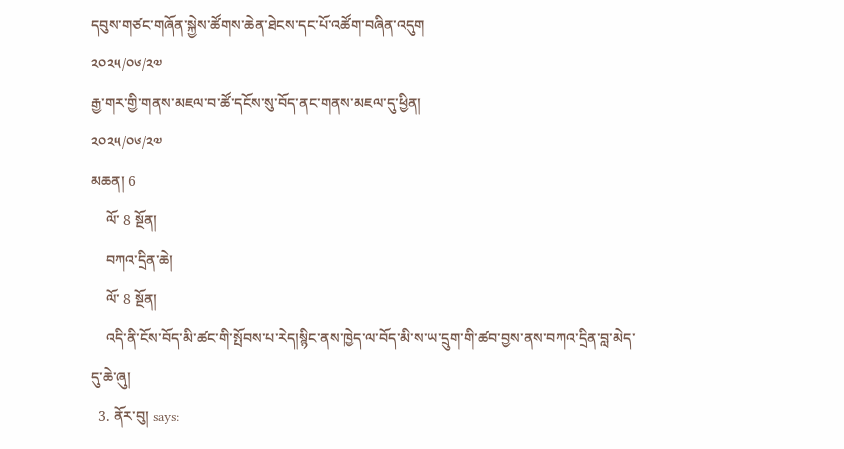དབུས་གཙང་གཞོན་སྐྱེས་ཚོགས་ཆེན་ཐེངས་དང་པོ་འཚོག་བཞིན་འདུག
༢༠༢༥/༠༦/༢༧
རྒྱ་གར་གྱི་གནས་མཇལ་བ་ཚོ་དངོས་སུ་བོད་ནང་གནས་མཇལ་དུ་ཕྱིན།
༢༠༢༥/༠༦/༢༧
མཆན། 6
    ལོ་ 8 སྔོན།
    བཀའ་དྲིན་ཆེ།
    ལོ་ 8 སྔོན།
    འདི་ནི་ངོས་བོད་མི་ཚང་གི་སྤོབས་པ་རེད།སྙིང་ནས་ཁྱེད་ལ་བོད་མི་ས་ཡ་དྲུག་གི་ཚབ་བྱས་ནས་བཀའ་དྲིན་བླ་མེད་དུ་ཆེ་ཞུ།
  3. ནོར་བུ། says: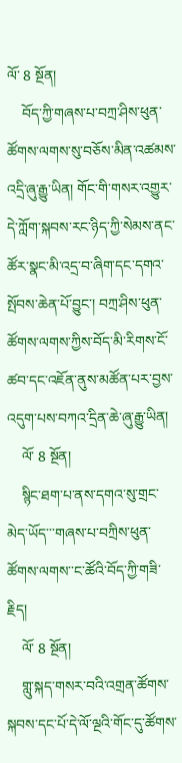ལོ་ 8 སྔོན།
    བོད་ཀྱི་གཞས་པ་བཀྲ་ཤིས་ཕུན་ཚོགས་ལགས་སུ་བཅོས་མིན་འཚམས་འདྲི་ཞུ་རྒྱུ་ཡིན། གོང་གི་གསར་འགྱུར་དེ་ཀློག་སྐབས་རང་ཉིད་ཀྱི་སེམས་ནང་ཚོར་སྣང་མི་འདྲ་བ་ཞིག་དང་དགའ་སྤོབས་ཆེན་པོ་བྱུང་། བཀྲ་ཤིས་ཕུན་ཚོགས་ལགས་ཀྱིས་བོད་མི་རིགས་ངོ་ཚབ་དང་འཇོན་ནུས་མཚོན་པར་བྱས་འདུག་པས་བཀའ་དྲིན་ཆེ་ཞུ་རྒྱུ་ཡིན།
    ལོ་ 8 སྔོན།
    སྙིང་ཐག་པ་ནས་དགའ་སུ་གྲང་མེད་ཡོད་་་གཞས་པ་བཀྲིས་ཕུན་ཚོགས་ལགས་་ང་ཚོའི་བོད་ཀྱི་གཟི་རྗིད།
    ལོ་ 8 སྔོན།
    གླུ་སྐད་གསར་བའི་འགྲན་ཚོགས་སྐབས་དང་པོ་དེ་ལོ་ལྔའི་གོང་དུ་ཚོགས་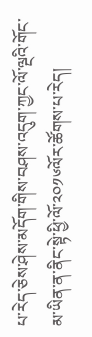པ་རེད་ཅེས་ཤེས་མདོག་གིས་བཤས་འདུག་ཀྱང་ལོ་ལྔའི་གོང་མ་ཡིན་ན་ནིང་སྟེ་ཕྱི་ལོ་༢༠༡༦ལོར་ཚོགས་པ་རེད།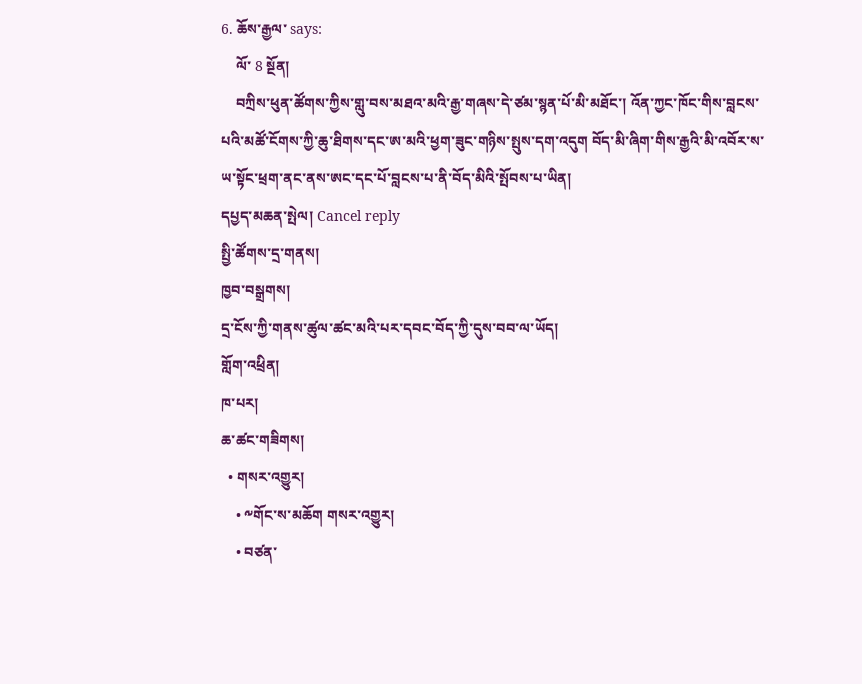6. ཆོས་རྒྱལ་ says:
    ལོ་ 8 སྔོན།
    བཀྲིས་ཕུན་ཚོགས་ཀྱིས་གླུ་བས་མཐའ་མའི་རྒྱ་གཞས་དེ་ཙམ་སྙན་པོ་མི་མཐོང་། འོན་ཀྱང་ཁོང་གིས་བླངས་པའི་མཚོ་ངོགས་ཀྱི་ཆུ་ཐིགས་དང་ཨ་མའི་ཕྱག་ཟུང་གཉིས་སྤུས་དག་འདུག བོད་མི་ཞིག་གིས་རྒྱའི་མི་འབོར་ས་ཡ་སྟོང་ཕྲག་ནང་ནས་ཨང་དང་པོ་བླངས་པ་ནི་བོད་མིའི་སྤོབས་པ་ཡིན།
དཔྱད་མཆན་སྤེལ། Cancel reply
སྤྱི་ཚོགས་དྲ་གནས།
ཁྱབ་བསྒྲགས།
དྲ་ངོས་ཀྱི་གནས་ཚུལ་ཚང་མའི་པར་དབང་བོད་ཀྱི་དུས་བབ་ལ་ཡོད།
གློག་འཕྲིན།
ཁ་པར།
ཆ་ཚང་གཟིགས།
  • གསར་འགྱུར།
    • ༸གོང་ས་མཆོག གསར་འགྱུར།
    • བཙན་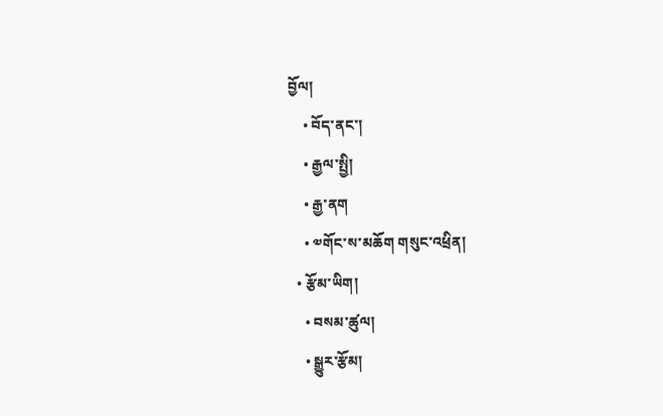བྱོལ།
    • བོད་ནང་།
    • རྒྱལ་སྤྱི།
    • རྒྱ་ནག
    • ༧གོང་ས་མཆོག གསུང་འཕྲིན།
  • རྩོམ་ཡིག།
    • བསམ་ཚུལ།
    • སྒྱུར་རྩོམ།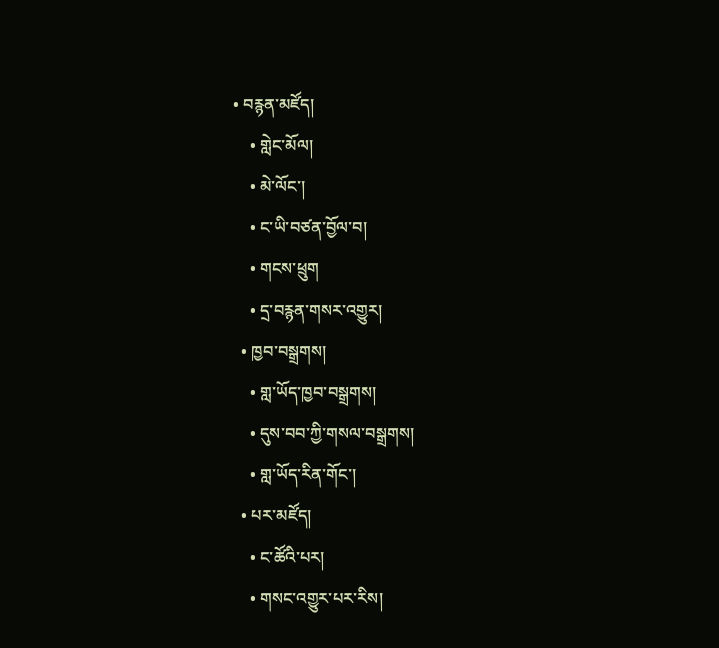• བརྙན་མཛོད།
    • གླེང་མོལ།
    • མེ་ལོང་།
    • ང་ཡི་བཙན་བྱོལ་བ།
    • གངས་ཕྲུག
    • དྲ་བརྙན་གསར་འགྱུར།
  • ཁྱབ་བསྒྲགས།
    • གླ་ཡོད་ཁྱབ་བསྒྲགས།
    • དུས་བབ་ཀྱི་གསལ་བསྒྲགས།
    • གླ་ཡོད་རིན་གོང་།
  • པར་མཛོད།
    • ང་ཚོའི་པར།
    • གསང་འགྱུར་པར་རིས།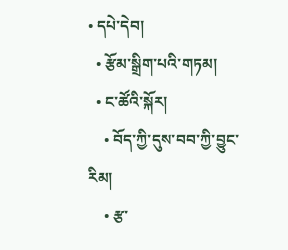• དཔེ་དེབ།
  • རྩོམ་སྒྲིག་པའི་གཏམ།
  • ང་ཚོའི་སྐོར།
    • བོད་ཀྱི་དུས་བབ་ཀྱི་བྱུང་རིམ།
    • རྩ་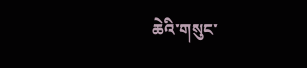ཆེའི་གསུང་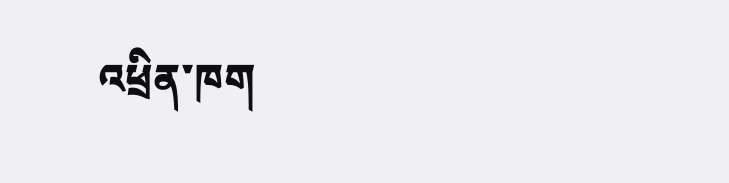འཕྲིན་ཁག